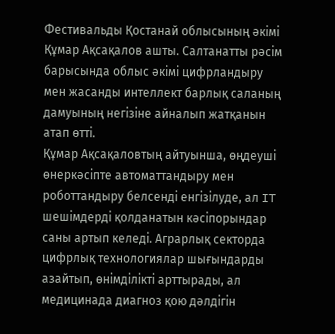Фестивальды Қостанай облысының әкімі Құмар Ақсақалов ашты. Салтанатты рәсім барысында облыс әкімі цифрландыру мен жасанды интеллект барлық саланың дамуының негізіне айналып жатқанын атап өтті.
Құмар Ақсақаловтың айтуынша, өңдеуші өнеркәсіпте автоматтандыру мен роботтандыру белсенді енгізілуде, ал IT шешімдерді қолданатын кәсіпорындар саны артып келеді. Аграрлық секторда цифрлық технологиялар шығындарды азайтып, өнімділікті арттырады, ал медицинада диагноз қою дәлдігін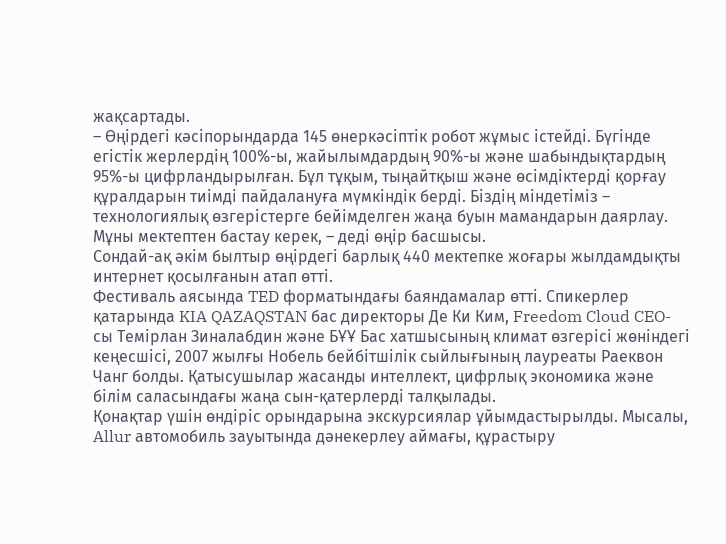жақсартады.
– Өңірдегі кәсіпорындарда 145 өнеркәсіптік робот жұмыс істейді. Бүгінде егістік жерлердің 100%-ы, жайылымдардың 90%-ы және шабындықтардың 95%-ы цифрландырылған. Бұл тұқым, тыңайтқыш және өсімдіктерді қорғау құралдарын тиімді пайдалануға мүмкіндік берді. Біздің міндетіміз – технологиялық өзгерістерге бейімделген жаңа буын мамандарын даярлау. Мұны мектептен бастау керек, – деді өңір басшысы.
Сондай-ақ әкім былтыр өңірдегі барлық 440 мектепке жоғары жылдамдықты интернет қосылғанын атап өтті.
Фестиваль аясында TED форматындағы баяндамалар өтті. Спикерлер қатарында KIA QAZAQSTAN бас директоры Де Ки Ким, Freedom Cloud CEO-сы Темірлан Зиналабдин және БҰҰ Бас хатшысының климат өзгерісі жөніндегі кеңесшісі, 2007 жылғы Нобель бейбітшілік сыйлығының лауреаты Раеквон Чанг болды. Қатысушылар жасанды интеллект, цифрлық экономика және білім саласындағы жаңа сын-қатерлерді талқылады.
Қонақтар үшін өндіріс орындарына экскурсиялар ұйымдастырылды. Мысалы, Allur автомобиль зауытында дәнекерлеу аймағы, құрастыру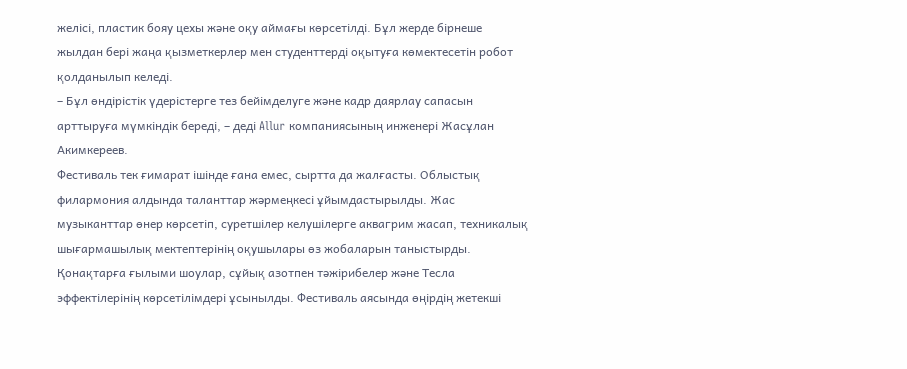желісі, пластик бояу цехы және оқу аймағы көрсетілді. Бұл жерде бірнеше жылдан бері жаңа қызметкерлер мен студенттерді оқытуға көмектесетін робот қолданылып келеді.
– Бұл өндірістік үдерістерге тез бейімделуге және кадр даярлау сапасын арттыруға мүмкіндік береді, – деді Allur компаниясының инженері Жасұлан Акимкереев.
Фестиваль тек ғимарат ішінде ғана емес, сыртта да жалғасты. Облыстық филармония алдында таланттар жәрмеңкесі ұйымдастырылды. Жас музыканттар өнер көрсетіп, суретшілер келушілерге аквагрим жасап, техникалық шығармашылық мектептерінің оқушылары өз жобаларын таныстырды. Қонақтарға ғылыми шоулар, сұйық азотпен тәжірибелер және Тесла эффектілерінің көрсетілімдері ұсынылды. Фестиваль аясында өңірдің жетекші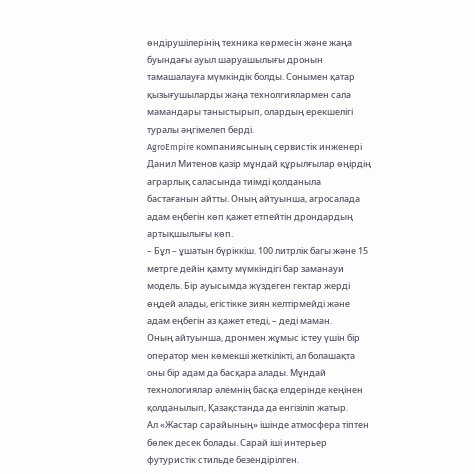өндірушілерінің техника көрмесін және жаңа буындағы ауыл шаруашылығы дронын тамашалауға мүмкіндік болды. Сонымен қатар қызығушыларды жаңа технолгиялармен сала мамандары таныстырып, олардың ерекшелігі туралы әңгімелеп берді.
AgroEmpire компаниясының сервистік инженері Данил Митенов қазір мұндай құрылғылар өңірдің аграрлық саласында тиімді қолданыла бастағанын айтты. Оның айтуынша, агросалада адам еңбегін көп қажет етпейтін дрондардың артықшылығы көп.
– Бұл – ұшатын бүріккіш. 100 литрлік багы және 15 метрге дейін қамту мүмкіндігі бар заманауи модель. Бір ауысымда жүздеген гектар жерді өңдей алады, егістікке зиян келтірмейді және адам еңбегін аз қажет етеді, – деді маман.
Оның айтуынша, дронмен жұмыс істеу үшін бір оператор мен көмекші жеткілікті, ал болашақта оны бір адам да басқара алады. Мұндай технологиялар әлемнің басқа елдерінде кеңінен қолданылып, Қазақстанда да енгізіліп жатыр.
Ал «Жастар сарайының» ішінде атмосфера тіптен бөлек десек болады. Сарай іші интерьер футуристік стильде безендірілген.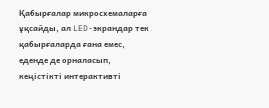Қабырғалар микросхемаларға ұқсайды, ал LED-экрандар тек қабырғаларда ғана емес, еденде де орналасып, кеңістікті интерактивті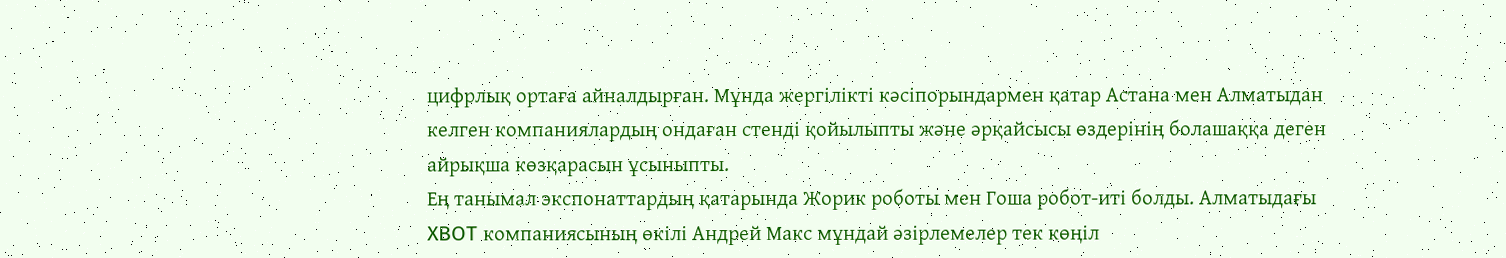цифрлық ортаға айналдырған. Мұнда жергілікті кәсіпорындармен қатар Астана мен Алматыдан келген компаниялардың ондаған стенді қойылыпты және әрқайсысы өздерінің болашаққа деген айрықша көзқарасын ұсыныпты.
Ең танымал экспонаттардың қатарында Жорик роботы мен Гоша робот-иті болды. Алматыдағы XBOT компаниясының өкілі Андрей Макс мұндай әзірлемелер тек көңіл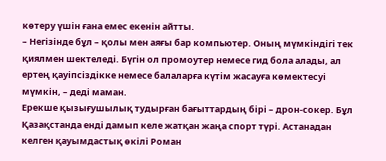көтеру үшін ғана емес екенін айтты.
– Негізінде бұл – қолы мен аяғы бар компьютер. Оның мүмкіндігі тек қиялмен шектеледі. Бүгін ол промоутер немесе гид бола алады, ал ертең қауіпсіздікке немесе балаларға күтім жасауға көмектесуі мүмкін, – деді маман.
Ерекше қызығушылық тудырған бағыттардың бірі – дрон-сокер. Бұл Қазақстанда енді дамып келе жатқан жаңа спорт түрі. Астанадан келген қауымдастық өкілі Роман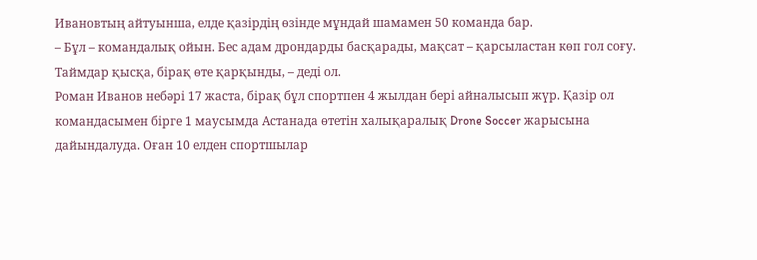Ивановтың айтуынша, елде қазірдің өзінде мұндай шамамен 50 команда бар.
– Бұл – командалық ойын. Бес адам дрондарды басқарады, мақсат – қарсыластан көп гол соғу. Таймдар қысқа, бірақ өте қарқынды, – деді ол.
Роман Иванов небәрі 17 жаста, бірақ бұл спортпен 4 жылдан бері айналысып жүр. Қазір ол командасымен бірге 1 маусымда Астанада өтетін халықаралық Drone Soccer жарысына дайындалуда. Оған 10 елден спортшылар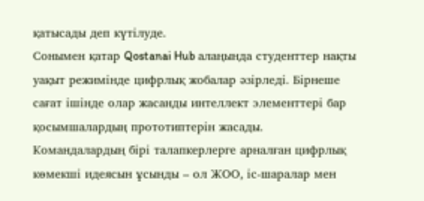қатысады деп күтілуде.
Сонымен қатар Qostanai Hub алаңында студенттер нақты уақыт режимінде цифрлық жобалар әзірледі. Бірнеше сағат ішінде олар жасанды интеллект элементтері бар қосымшалардың прототиптерін жасады.
Командалардың бірі талапкерлерге арналған цифрлық көмекші идеясын ұсынды – ол ЖОО, іс-шаралар мен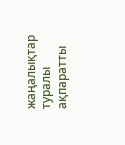жаңалықтар туралы ақпаратты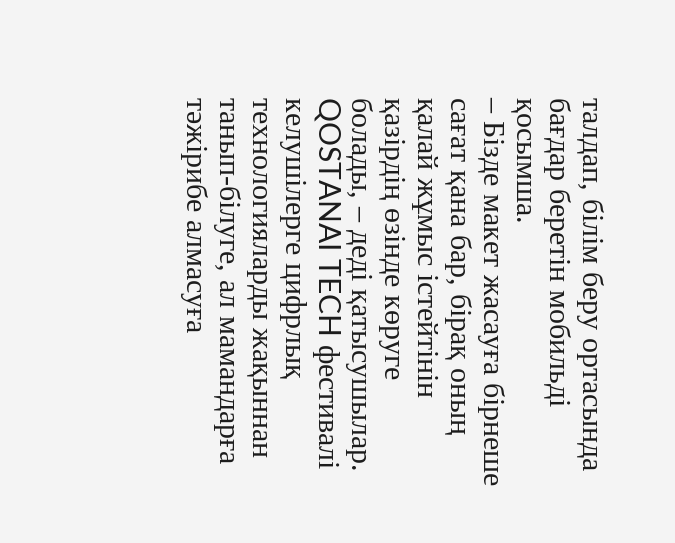талдап, білім беру ортасында бағдар беретін мобильді қосымша.
– Бізде макет жасауға бірнеше сағат қана бар, бірақ оның қалай жұмыс істейтінін қазірдің өзінде көруге болады, – деді қатысушылар.
QOSTANAI TECH фестивалі келушілерге цифрлық технологияларды жақыннан танып-білуге, ал мамандарға тәжірибе алмасуға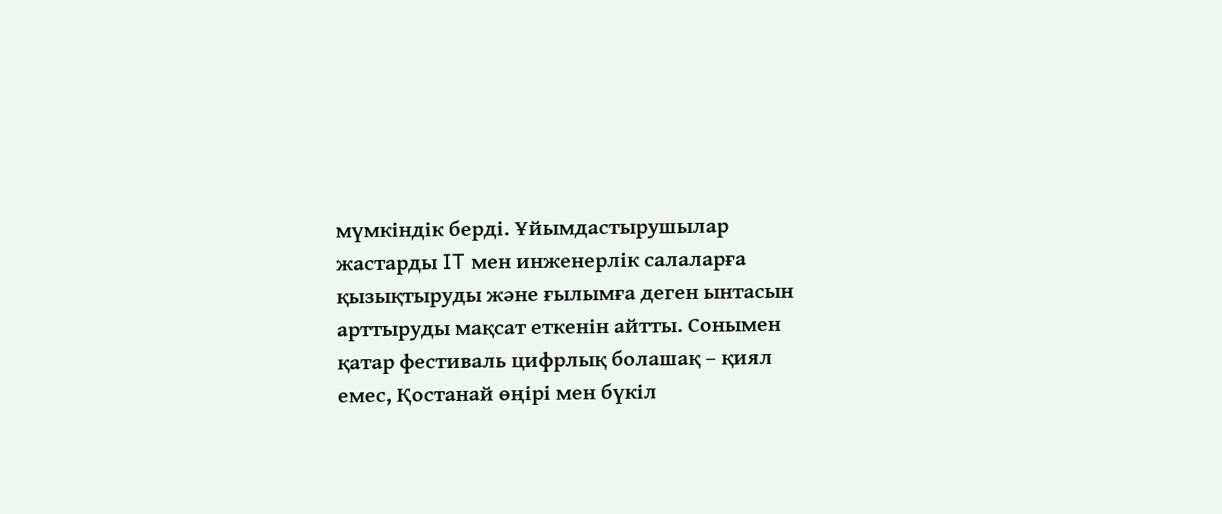мүмкіндік берді. Ұйымдастырушылар жастарды IT мен инженерлік салаларға қызықтыруды және ғылымға деген ынтасын арттыруды мақсат еткенін айтты. Сонымен қатар фестиваль цифрлық болашақ – қиял емес, Қостанай өңірі мен бүкіл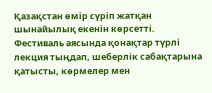Қазақстан өмір сүріп жатқан шынайылық екенін көрсетті.
Фестиваль аясында қонақтар түрлі лекция тыңдап, шеберлік сабақтарына қатысты, көрмелер мен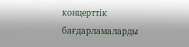концерттік бағдарламаларды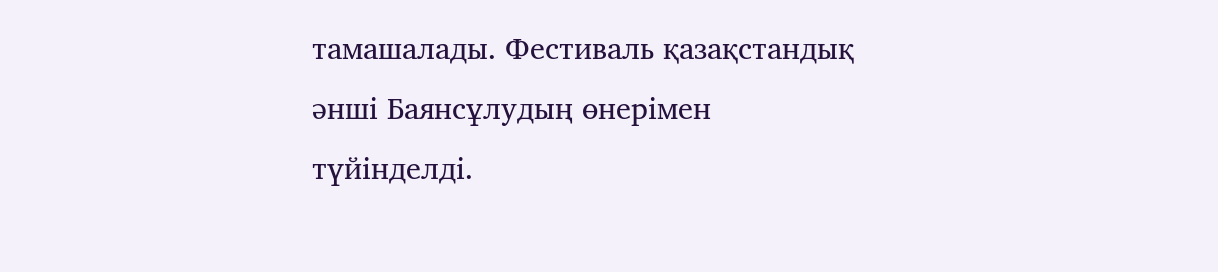тамашалады. Фестиваль қазақстандық әнші Баянсұлудың өнерімен түйінделді.